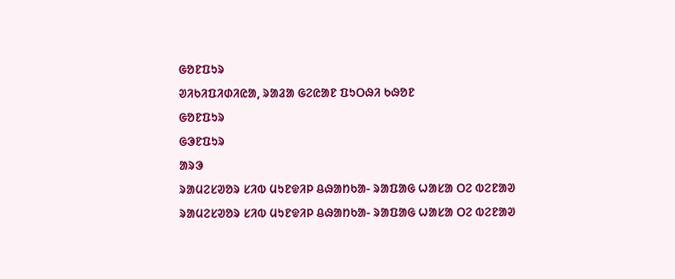ᱜᱚᱱᱯᱩᱨ
ᱣᱤᱠᱤᱯᱤᱰᱤᱭᱟ, ᱨᱟᱲᱟ ᱜᱮᱭᱟᱱ ᱯᱩᱛᱷᱤ ᱠᱷᱚᱱ
ᱜᱚᱱᱯᱩᱨ
ᱜᱳᱱᱯᱩᱨ
ᱟᱨᱳ
ᱨᱟᱢᱮᱥᱣᱚᱨ ᱥᱤᱵ ᱢᱩᱱᱫᱤᱞ ᱪᱷᱟᱴᱠᱟ- ᱨᱟᱯᱟᱜ ᱦᱟᱥᱟ ᱛᱮ ᱵᱮᱱᱟᱣ
ᱨᱟᱢᱮᱥᱣᱚᱨ ᱥᱤᱵ ᱢᱩᱱᱫᱤᱞ ᱪᱷᱟᱴᱠᱟ- ᱨᱟᱯᱟᱜ ᱦᱟᱥᱟ ᱛᱮ ᱵᱮᱱᱟᱣ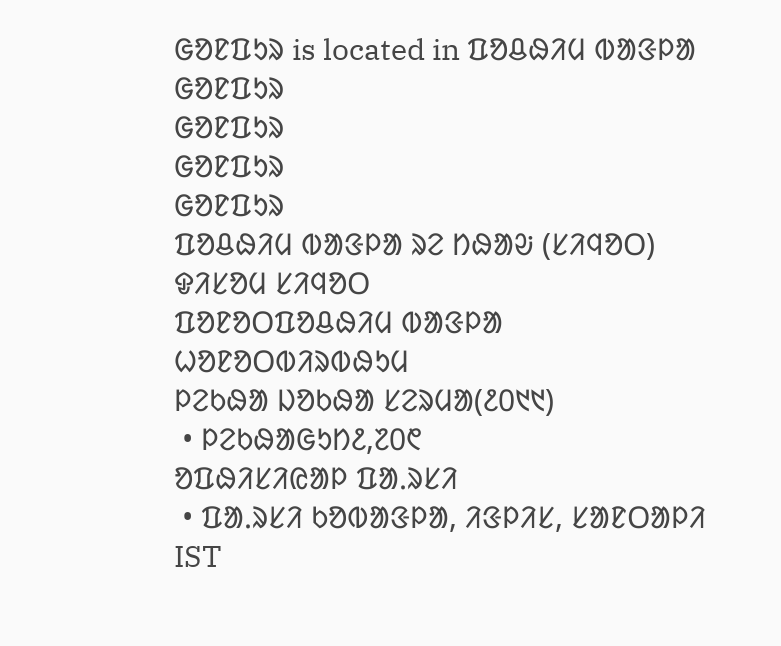ᱜᱚᱱᱯᱩᱨ is located in ᱯᱚᱪᱷᱤᱢ ᱵᱟᱝᱞᱟ
ᱜᱚᱱᱯᱩᱨ
ᱜᱚᱱᱯᱩᱨ
ᱜᱚᱱᱯᱩᱨ
ᱜᱚᱱᱯᱩᱨ
ᱯᱚᱪᱷᱤᱢ ᱵᱟᱝᱞᱟ ᱨᱮ ᱴᱷᱟᱶ (ᱥᱤᱧᱚᱛ)
ᱫᱤᱥᱚᱢ ᱥᱤᱧᱚᱛ
ᱯᱚᱱᱚᱛᱯᱚᱪᱷᱤᱢ ᱵᱟᱝᱞᱟ
ᱦᱚᱱᱚᱛᱵᱤᱨᱵᱷᱩᱢ
ᱞᱮᱠᱷᱟ ᱡᱚᱠᱷᱟ ᱥᱮᱨᱢᱟ(᱒᱐᱑᱑)
 • ᱞᱮᱠᱷᱟᱜᱩᱴ᱒,᱗᱐᱖
ᱚᱯᱷᱤᱥᱤᱭᱟᱞ ᱯᱟᱹᱨᱥᱤ
 • ᱯᱟᱹᱨᱥᱤ ᱠᱚᱵᱟᱝᱞᱟ, ᱤᱝᱞᱤᱥ, ᱥᱟᱱᱛᱟᱞᱤ
IST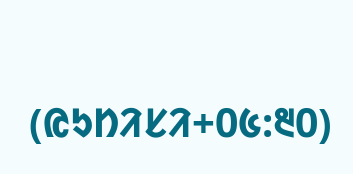(ᱭᱩᱴᱤᱥᱤ+᱐᱕:᱓᱐)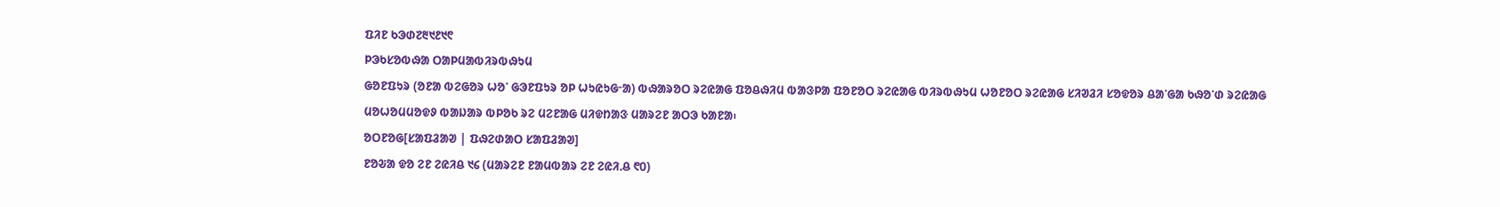ᱯᱤᱱ ᱠᱳᱰ᱗᱓᱑᱒᱑᱖
ᱞᱳᱠᱥᱚᱵᱷᱟ ᱛᱟᱞᱢᱟᱵᱤᱨᱵᱷᱩᱢ
ᱜᱚᱱᱯᱩᱨ (ᱚᱱᱟ ᱵᱮᱜᱚᱨ ᱦᱚᱸ ᱜᱳᱱᱯᱩᱨ ᱚᱞ ᱦᱩᱭᱩᱜᱼᱟ) ᱵᱷᱟᱨᱚᱛ ᱨᱮᱭᱟᱜ ᱯᱚᱪᱷᱤᱢ ᱵᱟᱝᱞᱟ ᱯᱚᱱᱚᱛ ᱨᱮᱭᱟᱜ ᱵᱤᱨᱵᱷᱩᱢ ᱦᱚᱱᱚᱛ ᱨᱮᱭᱟᱜ ᱥᱤᱣᱲᱤ ᱥᱚᱫᱚᱨ ᱪᱟᱸᱜᱟ ᱠᱷᱚᱸᱰ ᱨᱮᱭᱟᱜ ᱢᱚᱦᱚᱢᱢᱚᱫᱽ ᱵᱟᱡᱟᱨ ᱵᱞᱚᱠ ᱨᱮ ᱢᱮᱱᱟᱜ ᱢᱤᱫᱴᱟᱝ ᱢᱟᱨᱮᱱ ᱟᱛᱳ ᱠᱟᱱᱟ᱾
ᱚᱛᱱᱚᱜ[ᱥᱟᱯᱲᱟᱣ | ᱯᱷᱮᱰᱟᱛ ᱥᱟᱯᱲᱟᱣ]
ᱱᱚᱶᱟ ᱫᱚ ᱮᱱ ᱮᱭᱤᱪ ᱑᱔ (ᱢᱟᱨᱮᱱ ᱱᱟᱢᱵᱟᱨ ᱮᱱ ᱮᱭᱤᱹᱪ ᱖᱐)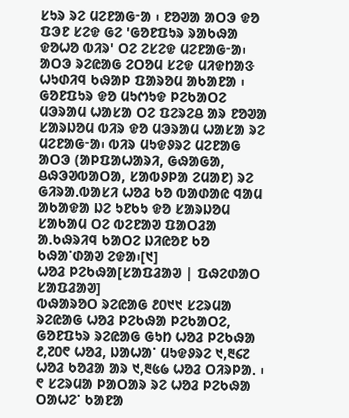ᱥᱩᱨ ᱨᱮ ᱢᱮᱱᱟᱜᱼᱟ ᱾ ᱱᱚᱣᱟ ᱟᱛᱳ ᱫᱚ ᱯᱳᱱ ᱥᱮᱫ ᱜᱮ 'ᱜᱚᱱᱯᱩᱨ ᱨᱟᱠᱷᱟ ᱫᱚᱦᱚ ᱵᱤᱨ' ᱛᱮ ᱮᱥᱮᱫ ᱢᱮᱱᱟᱜᱼᱟ᱾ ᱟᱛᱳ ᱨᱮᱭᱟᱜ ᱮᱛᱚᱢ ᱥᱮᱫ ᱢᱤᱫᱴᱟᱝ ᱦᱩᱰᱤᱧ ᱠᱷᱟᱞ ᱯᱟᱨᱚᱢ ᱟᱠᱟᱱᱟ ᱾
ᱜᱚᱱᱯᱩᱨ ᱫᱚ ᱢᱩᱬᱩᱫ ᱞᱮᱠᱟᱛᱮ ᱢᱳᱨᱟᱢ ᱦᱟᱥᱟ ᱛᱮ ᱯᱮᱨᱮᱪ ᱟᱨ ᱱᱚᱣᱟ ᱥᱟᱨᱡᱚᱢ ᱵᱤᱨ ᱫᱚ ᱢᱳᱨᱟᱢ ᱦᱟᱥᱟ ᱨᱮ ᱢᱮᱱᱟᱜᱼᱟ᱾ ᱵᱤᱨ ᱢᱩᱫᱽᱨᱮ ᱢᱮᱱᱟᱜ ᱟᱛᱳ (ᱟᱞᱯᱟᱦᱟᱨᱤ, ᱜᱷᱟᱜᱟ, ᱪᱷᱳᱣᱵᱟᱛᱟ, ᱥᱟᱵᱽᱞᱟ ᱮᱢᱟᱱ) ᱨᱮ ᱜᱤᱨᱟᱹᱵᱟᱥᱤ ᱦᱚᱲ ᱠᱚ ᱵᱟᱰᱟᱭ ᱧᱟᱢ ᱟᱠᱟᱫᱟ ᱡᱮ ᱩᱱᱠᱩ ᱫᱚ ᱥᱟᱨᱡᱚᱢ ᱥᱟᱠᱟᱢ ᱛᱮ ᱵᱮᱱᱟᱣ ᱯᱟᱛᱲᱟ ᱟᱹᱠᱷᱨᱤᱧ ᱠᱟᱛᱮ ᱡᱤᱭᱚᱱ ᱠᱚ ᱠᱷᱟᱸᱰᱟᱣ ᱮᱫᱟ᱾[᱑]
ᱦᱚᱲ ᱞᱮᱠᱷᱟ[ᱥᱟᱯᱲᱟᱣ | ᱯᱷᱮᱰᱟᱛ ᱥᱟᱯᱲᱟᱣ]
ᱵᱷᱟᱨᱚᱛ ᱨᱮᱭᱟᱜ ᱒᱐᱑᱑ ᱥᱮᱨᱢᱟ ᱨᱮᱭᱟᱜ ᱦᱚᱲ ᱞᱮᱠᱷᱟ ᱞᱮᱠᱟᱛᱮ, ᱜᱚᱱᱯᱩᱨ ᱨᱮᱭᱟᱜ ᱜᱩᱴ ᱦᱚᱲ ᱞᱮᱠᱷᱟ ᱒,᱗᱐᱖ ᱦᱚᱲ, ᱡᱟᱦᱟᱸ ᱢᱩᱫᱽᱨᱮ ᱑,᱓᱔᱗ ᱦᱚᱲ ᱠᱚᱲᱟ ᱟᱨ ᱑,᱓᱕᱙ ᱦᱚᱲ ᱛᱤᱨᱞᱟᱹ ᱾ ᱖ ᱥᱮᱨᱢᱟ ᱞᱟᱛᱟᱨ ᱨᱮ ᱦᱚᱲ ᱞᱮᱠᱷᱟ ᱛᱟᱦᱮᱸ ᱠᱟᱱᱟ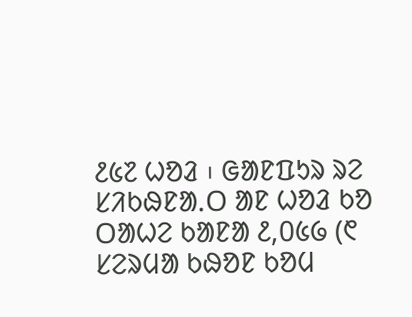᱒᱕᱗ ᱦᱚᱲ ᱾ ᱜᱟᱱᱯᱩᱨ ᱨᱮ ᱥᱤᱠᱷᱱᱟᱹᱛ ᱟᱱ ᱦᱚᱲ ᱠᱚ ᱛᱟᱦᱮ ᱠᱟᱱᱟ ᱒,᱐᱕᱙ (᱖ ᱥᱮᱨᱢᱟ ᱠᱷᱚᱱ ᱠᱚᱢ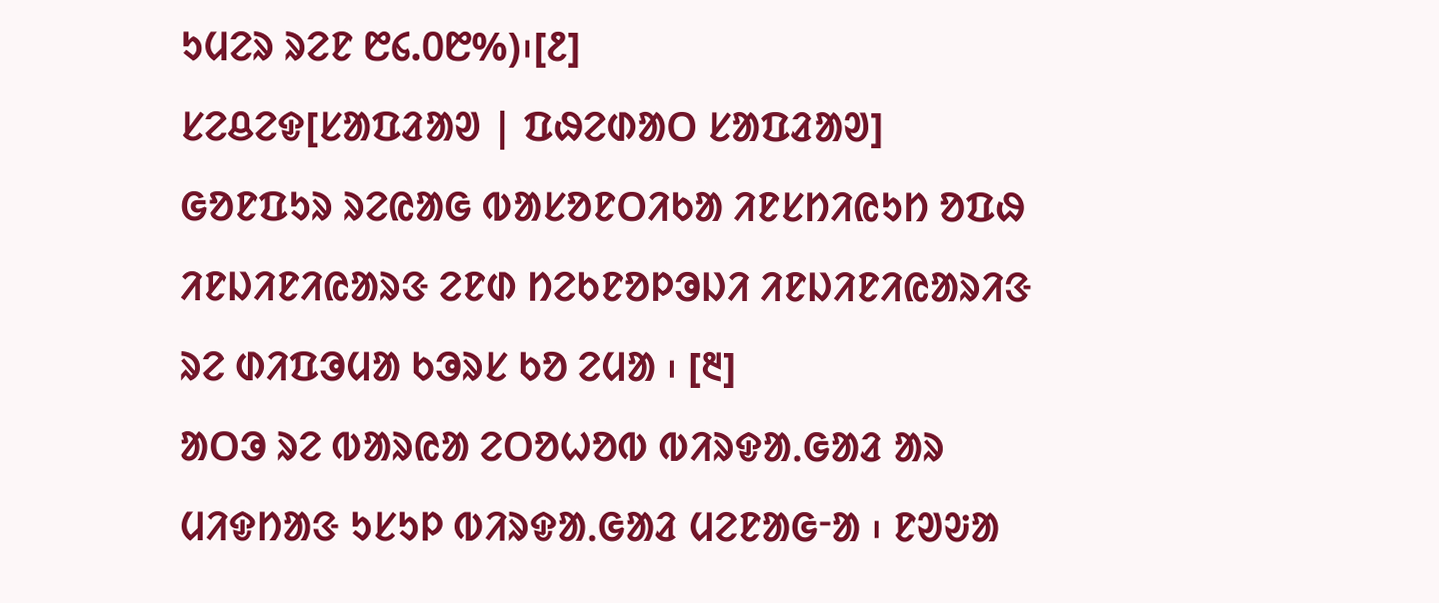ᱩᱢᱮᱨ ᱨᱮᱱ ᱘᱔.᱐᱘%)᱾[᱒]
ᱥᱮᱪᱮᱫ[ᱥᱟᱯᱲᱟᱣ | ᱯᱷᱮᱰᱟᱛ ᱥᱟᱯᱲᱟᱣ]
ᱜᱚᱱᱯᱩᱨ ᱨᱮᱭᱟᱜ ᱵᱟᱥᱚᱱᱛᱤᱠᱟ ᱤᱱᱥᱴᱤᱭᱩᱴ ᱚᱯᱷ ᱤᱱᱡᱤᱱᱤᱭᱟᱨᱝ ᱮᱱᱰ ᱴᱮᱠᱱᱚᱞᱳᱡᱤ ᱤᱱᱡᱤᱱᱤᱭᱟᱨᱤᱝ ᱨᱮ ᱰᱤᱯᱳᱢᱟ ᱠᱳᱨᱥ ᱠᱚ ᱮᱢᱟ ᱾ [᱓]
ᱟᱛᱳ ᱨᱮ ᱵᱟᱨᱭᱟ ᱮᱛᱚᱦᱚᱵ ᱵᱤᱨᱫᱟᱹᱜᱟᱲ ᱟᱨ ᱢᱤᱫᱴᱟᱝ ᱩᱥᱩᱞ ᱵᱤᱨᱫᱟᱹᱜᱟᱲ ᱢᱮᱱᱟᱜᱼᱟ ᱾ ᱱᱣᱶᱟ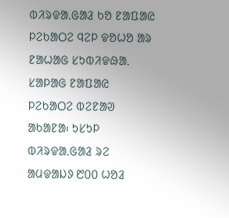ᱵᱤᱨᱫᱟᱹᱜᱟᱲ ᱠᱚ ᱱᱟᱯᱟᱭ ᱞᱮᱠᱟᱛᱮ ᱧᱮᱞ ᱫᱚᱦᱚ ᱟᱨ ᱱᱟᱦᱟᱜ ᱥᱩᱵᱤᱫᱷᱟᱹ ᱥᱟᱞᱟᱜ ᱱᱟᱯᱟᱭ ᱞᱮᱠᱟᱛᱮ ᱵᱮᱱᱟᱣ ᱟᱠᱟᱱᱟ᱾ ᱩᱥᱩᱞ ᱵᱤᱨᱫᱟᱹᱜᱟᱲ ᱨᱮ ᱟᱢᱫᱟᱡᱽ ᱘᱐᱐ ᱦᱚᱲ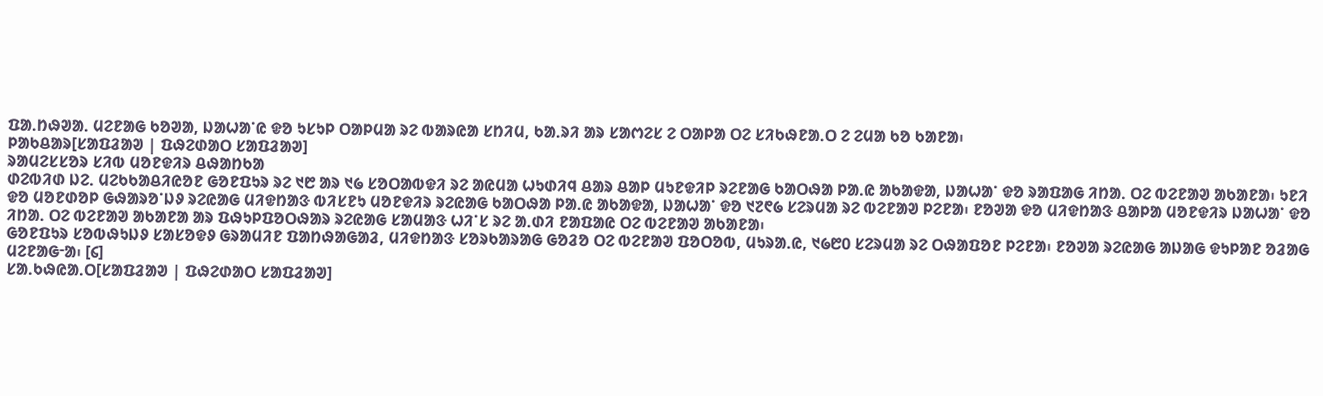ᱯᱟᱹᱴᱷᱣᱟᱹ ᱢᱮᱱᱟᱜ ᱠᱚᱣᱟ, ᱡᱟᱦᱟᱸᱭ ᱫᱚ ᱩᱥᱩᱞ ᱛᱟᱞᱢᱟ ᱨᱮ ᱵᱟᱨᱭᱟ ᱥᱴᱤᱢ, ᱠᱟᱹᱨᱤ ᱟᱨ ᱥᱟᱬᱮᱥ ᱮ ᱛᱟᱞᱟ ᱛᱮ ᱥᱤᱠᱷᱱᱟᱹᱛ ᱮ ᱮᱢᱟ ᱠᱚ ᱠᱟᱱᱟ᱾
ᱞᱟᱠᱪᱟᱨ[ᱥᱟᱯᱲᱟᱣ | ᱯᱷᱮᱰᱟᱛ ᱥᱟᱯᱲᱟᱣ]
ᱨᱟᱢᱮᱥᱥᱚᱨ ᱥᱤᱵ ᱢᱚᱱᱫᱤᱨ ᱪᱷᱟᱴᱠᱟ
ᱰᱮᱵᱤᱰ ᱡᱮᱹ ᱢᱮᱠᱠᱟᱪᱤᱭᱚᱱ ᱜᱚᱱᱯᱩᱨ ᱨᱮ ᱑᱘ ᱟᱨ ᱑᱙ ᱥᱚᱛᱟᱵᱫᱤ ᱨᱮ ᱟᱭᱢᱟ ᱦᱩᱰᱤᱧ ᱪᱟᱨ ᱪᱟᱞ ᱢᱩᱱᱫᱤᱞ ᱨᱮᱱᱟᱜ ᱠᱟᱛᱷᱟ ᱞᱟᱹᱭ ᱟᱠᱟᱫᱟ, ᱡᱟᱦᱟᱸ ᱫᱚ ᱨᱟᱯᱟᱜ ᱤᱴᱟᱹ ᱛᱮ ᱵᱮᱱᱟᱣ ᱟᱠᱟᱱᱟ᱾ ᱩᱱᱤ ᱫᱚ ᱢᱚᱱᱰᱚᱞ ᱜᱷᱟᱨᱚᱸᱡᱽ ᱨᱮᱭᱟᱜ ᱢᱤᱫᱴᱟᱝ ᱵᱤᱥᱱᱩ ᱢᱚᱱᱫᱤᱨ ᱨᱮᱭᱟᱜ ᱠᱟᱛᱷᱟ ᱞᱟᱹᱭ ᱟᱠᱟᱫᱟ, ᱡᱟᱦᱟᱸ ᱫᱚ ᱑᱗᱖᱙ ᱥᱮᱨᱢᱟ ᱨᱮ ᱵᱮᱱᱟᱣ ᱞᱮᱱᱟ᱾ ᱱᱚᱣᱟ ᱫᱚ ᱢᱤᱫᱴᱟᱝ ᱪᱟᱞᱟ ᱢᱚᱱᱫᱤᱨ ᱡᱟᱦᱟᱸ ᱫᱚ ᱤᱴᱟᱹ ᱛᱮ ᱵᱮᱱᱟᱣ ᱟᱠᱟᱱᱟ ᱟᱨ ᱯᱷᱩᱞᱯᱚᱛᱷᱟᱨ ᱨᱮᱭᱟᱜ ᱥᱟᱢᱟᱝ ᱦᱤᱸᱥ ᱨᱮ ᱟᱹᱰᱤ ᱱᱟᱯᱟᱭ ᱛᱮ ᱵᱮᱱᱟᱣ ᱟᱠᱟᱱᱟ᱾
ᱜᱚᱱᱯᱩᱨ ᱥᱚᱵᱷᱩᱡᱽ ᱥᱟᱥᱚᱫᱽ ᱜᱨᱟᱢᱤᱱ ᱯᱟᱴᱷᱟᱜᱟᱲ, ᱢᱤᱫᱴᱟᱝ ᱥᱚᱨᱠᱟᱨᱟᱜ ᱜᱚᱲᱚ ᱛᱮ ᱵᱮᱱᱟᱣ ᱯᱚᱛᱚᱵ, ᱢᱩᱨᱟᱹᱭ, ᱑᱙᱘᱐ ᱥᱮᱨᱢᱟ ᱨᱮ ᱛᱷᱟᱯᱚᱱ ᱞᱮᱱᱟ᱾ ᱱᱚᱣᱟ ᱨᱮᱭᱟᱜ ᱟᱡᱟᱜ ᱫᱩᱞᱟᱱ ᱚᱲᱟᱜ ᱢᱮᱱᱟᱜᱼᱟ᱾ [᱔]
ᱥᱟᱹᱠᱷᱭᱟᱹᱛ[ᱥᱟᱯᱲᱟᱣ | ᱯᱷᱮᱰᱟᱛ ᱥᱟᱯᱲᱟᱣ]